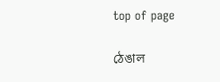top of page

ঠেঙাল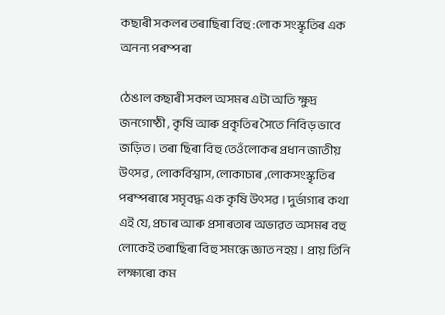কছাৰী সকলৰ তৰাছিৰা বিহু :লোক সংস্কৃতিৰ এক অনন্য পৰম্পৰা

ঠেঙাল কছাৰী সকল অসমৰ এটা অতি ক্ষুদ্ৰ জনগোষ্ঠী , কৃষি আৰু প্ৰকৃতিৰ সৈতে নিবিড় ভাবে জড়িত । তৰা ছিৰা বিহু তেওঁলোকৰ প্ৰধান জাতীয় উৎসৱ , লোকবিশ্বাস, লোকাচাৰ ,লোকসংস্কৃতিৰ পৰম্পৰাৰে সমৃবদ্ধ এক কৃষি উৎসৱ । দুৰ্ভাগ্যৰ কথা এই যে, প্ৰচাৰ আৰু প্ৰসাৰতাৰ অভাৱত অসমৰ বহু লোকেই তৰাছিৰা বিহু সমন্ধে জ্ঞাত নহয় । প্ৰায় তিনি লক্ষ্যৰো কম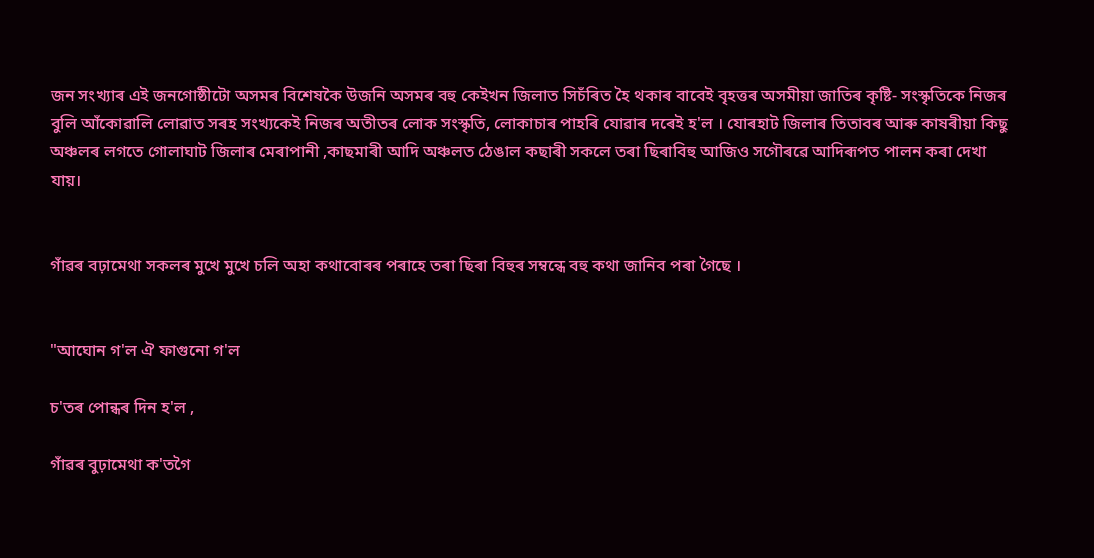জন সংখ্যাৰ এই জনগোষ্ঠীটো অসমৰ বিশেষকৈ উজনি অসমৰ বহু কেইখন জিলাত সিচঁৰিত হৈ থকাৰ বাবেই বৃহত্তৰ অসমীয়া জাতিৰ কৃষ্টি- সংস্কৃতিকে নিজৰ বুলি আঁকোৱালি লোৱাত সৰহ সংখ্যকেই নিজৰ অতীতৰ লোক সংস্কৃতি, লোকাচাৰ পাহৰি যোৱাৰ দৰেই হ'ল । যোৰহাট জিলাৰ তিতাবৰ আৰু কাষৰীয়া কিছু অঞ্চলৰ লগতে গোলাঘাট জিলাৰ মেৰাপানী ,কাছমাৰী আদি অঞ্চলত ঠেঙাল কছাৰী সকলে তৰা ছিৰাবিহু আজিও সগৌৰৱে আদিৰূপত পালন কৰা দেখা যায়।


গাঁৱৰ বঢ়ামেথা সকলৰ মুখে মুখে চলি অহা কথাবোৰৰ পৰাহে তৰা ছিৰা বিহুৰ সম্বন্ধে বহু কথা জানিব পৰা গৈছে ।


"আঘোন গ'ল ঐ ফাগুনো গ'ল

চ'তৰ পোন্ধৰ দিন হ'ল ,

গাঁৱৰ বুঢ়ামেথা ক'তগৈ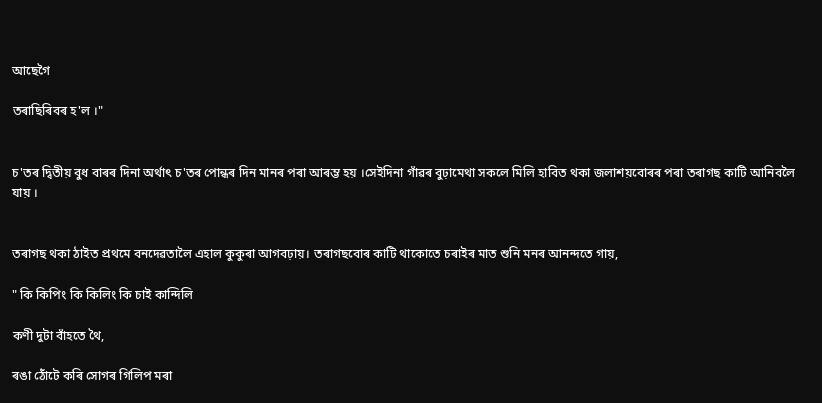আছেগৈ

তৰাছিৰিবৰ হ'ল ।"


চ'তৰ দ্বিতীয় বুধ বাৰৰ দিনা অৰ্থাৎ চ'তৰ পোন্ধৰ দিন মানৰ পৰা আৰম্ভ হয় ।সেইদিনা গাঁৱৰ বুঢ়ামেথা সকলে মিলি হাবিত থকা জলাশয়বোৰৰ পৰা তৰাগছ কাটি আনিবলৈ যায় ।


তৰাগছ থকা ঠাইত প্ৰথমে বনদেৱতালৈ এহাল কুকুৰা আগবঢ়ায়। তৰাগছবোৰ কাটি থাকোতে চৰাইৰ মাত শুনি মনৰ আনন্দতে গায়,

" কি কিপিং কি কিলিং কি চাই কান্দিলি

কণী দুটা বাঁহতে থৈ,

ৰঙা ঠোঁটে কৰি সোগৰ গিলিপ মৰা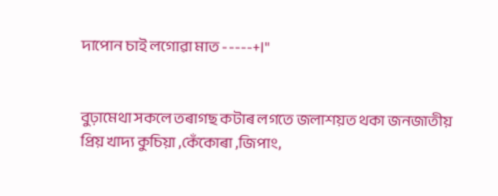দাপোন চাই লগোৱা মাত -----+।"


বুঢ়ামেথা সকলে তৰাগছ কটাৰ লগতে জলাশয়ত থকা জনজাতীয় প্ৰিয় খাদ্য কুচিয়া ,কেঁকোৰা ,জিপাং,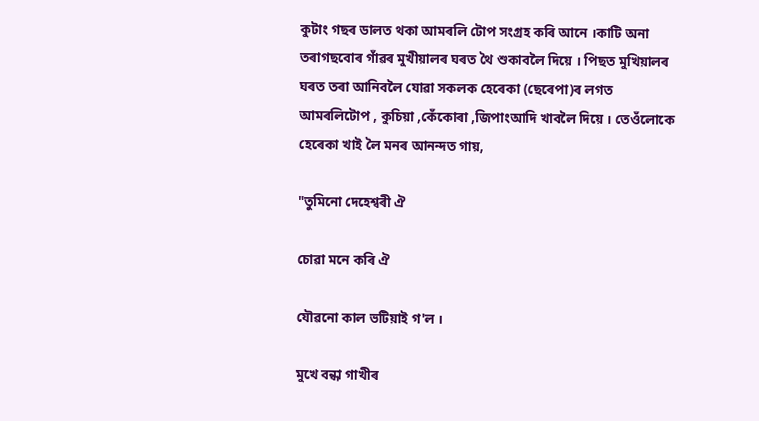কুটাং গছৰ ডালত থকা আমৰলি টোপ সংগ্ৰহ কৰি আনে ।কাটি অনা তৰাগছবোৰ গাঁৱৰ মুখীয়ালৰ ঘৰত থৈ শুকাবলৈ দিয়ে । পিছত মুখিয়ালৰ ঘৰত তৰা আনিবলৈ যোৱা সকলক হেৰেকা (ছেৰেপা)ৰ লগত আমৰলিটোপ , কুচিয়া ,কেঁকোৰা ,জিপাংআদি খাবলৈ দিয়ে । তেওঁলোকে হেৰেকা খাই লৈ মনৰ আনন্দত গায়,

"তুমিনো দেহেশ্বৰী ঐ

চোৱা মনে কৰি ঐ

যৌৱনো কাল ভটিয়াই গ'ল ।

মুখে বন্ধা গাখীৰ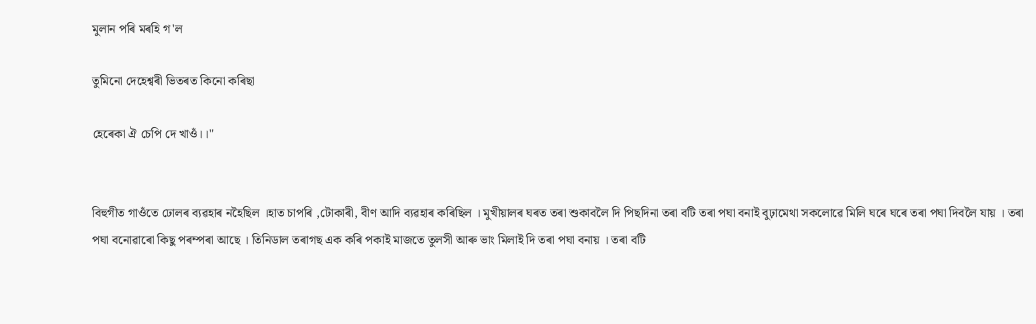মুলান পৰি মৰহি গ'ল

তুমিনো দেহেশ্বৰী ভিতৰত কিনো কৰিছা

হেৰেকা ঐ চেপি দে খাওঁ।।"


বিহুগীত গাওঁতে ঢোলৰ ব্যৱহাৰ নহৈছিল ।হাত চাপৰি ,টোকাৰী, বীণ আদি ব্যৱহাৰ কৰিছিল । মুখীয়ালৰ ঘৰত তৰা শুকাবলৈ দি পিছদিনা তৰা বটি তৰা পঘা বনাই বুঢ়ামেথা সকলোৱে মিলি ঘৰে ঘৰে তৰা পঘা দিবলৈ যায় । তৰা পঘা বনোৱাৰো কিছু পৰম্পৰা আছে । তিনিডাল তৰাগছ এক কৰি পকাই মাজতে তুলসী আৰু ভাং মিলাই দি তৰা পঘা বনায় । তৰা বটি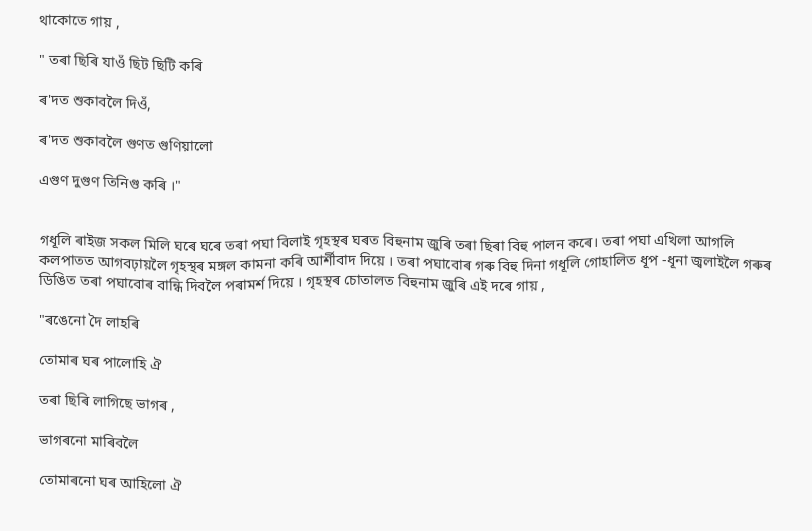থাকোতে গায় ,

" তৰা ছিৰি যাওঁ ছিট ছিটি কৰি

ৰ'দত শুকাবলৈ দিওঁ,

ৰ'দত শুকাবলৈ গুণত গুণিয়ালো

এগুণ দুগুণ তিনিগু কৰি ।"


গধূলি ৰাইজ সকল মিলি ঘৰে ঘৰে তৰা পঘা বিলাই গৃহস্থৰ ঘৰত বিহুনাম জুৰি তৰা ছিৰা বিহু পালন কৰে। তৰা পঘা এখিলা আগলি কলপাতত আগবঢ়ায়লৈ গৃহস্থৰ মঙ্গল কামনা কৰি আৰ্শীবাদ দিয়ে । তৰা পঘাবোৰ গৰু বিহু দিনা গধূলি গোহালিত ধূপ -ধূনা জ্বলাইলৈ গৰুৰ ডিঙিত তৰা পঘাবোৰ বান্ধি দিবলৈ পৰামৰ্শ দিয়ে । গৃহস্থৰ চোতালত বিহুনাম জুৰি এই দৰে গায় ,

"ৰঙেনো দৈ লাহৰি

তোমাৰ ঘৰ পালোহি ঐ

তৰা ছিৰি লাগিছে ভাগৰ ,

ভাগৰনো মাৰিবলৈ

তোমাৰনো ঘৰ আহিলো ঐ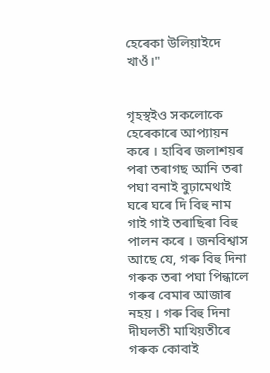হেৰেকা উলিয়াইদে খাওঁ।"


গৃহস্থইও সকলোকে হেৰেকাৰে আপ্যায়ন কৰে । হাবিৰ জলাশয়ৰ পৰা তৰাগছ আনি তৰা পঘা বনাই বুঢ়ামেথাই ঘৰে ঘৰে দি বিহু নাম গাই গাই তৰাছিৰা বিহু পালন কৰে । জনবিশ্বাস আছে যে, গৰু বিহু দিনা গৰুক তৰা পঘা পিন্ধালে গৰুৰ বেমাৰ আজাৰ নহয় । গৰু বিহু দিনা দীঘলতী মাখিয়তীৰে গৰুক কোবাই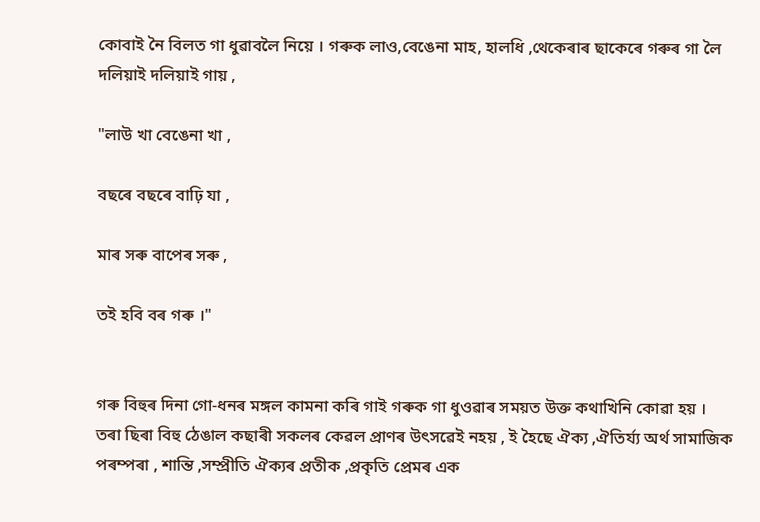কোবাই নৈ বিলত গা ধুৱাবলৈ নিয়ে । গৰুক লাও‌,বেঙেনা মাহ, হালধি ,থেকেৰাৰ ছাকেৰে গৰুৰ গা লৈ দলিয়াই দলিয়াই গায় ,

"লাউ খা বেঙেনা খা ,

বছৰে বছৰে বাঢ়ি যা ,

মাৰ সৰু বাপেৰ সৰু ,

তই হবি বৰ গৰু ।"


গৰু বিহুৰ দিনা গো-ধনৰ মঙ্গল কামনা কৰি গাই গৰুক গা ধুওৱাৰ সময়ত উক্ত কথাখিনি কোৱা হয় । তৰা ছিৰা বিহু ঠেঙাল কছাৰী সকলৰ কেৱল প্ৰাণৰ উৎসৱেই নহয় , ই হৈছে ঐক্য ,ঐতিৰ্য্য অৰ্থ সামাজিক পৰম্পৰা , শান্তি ,সম্প্ৰীতি ঐক্যৰ প্ৰতীক ,প্ৰকৃতি প্ৰেমৰ এক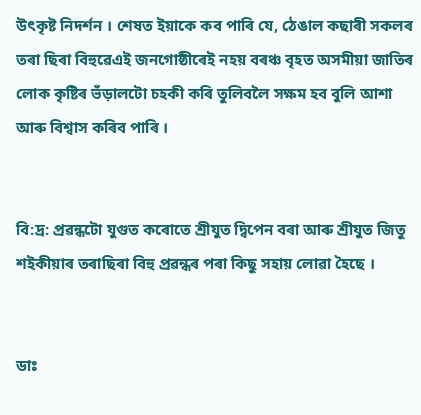উৎকৃষ্ট নিদৰ্শন । শেষত ইয়াকে কব পাৰি যে, ঠেঙাল কছাৰী সকলৰ তৰা ছিৰা বিহুৱেএই জনগোষ্ঠীৰেই নহয় বৰঞ্চ বৃহত অসমীয়া জাতিৰ লোক কৃষ্টিৰ ভঁড়ালটো চহকী কৰি তুলিবলৈ সক্ষম হব বুলি আশা আৰু বিশ্বাস কৰিব পাৰি ।


বি:দ্ৰ: প্ৰৱন্ধটো যুগুত কৰোতে শ্ৰীযুত দ্বিপেন বৰা আৰু শ্ৰীযুত জিতু শইকীয়াৰ তৰাছিৰা বিহু প্ৰৱন্ধৰ পৰা কিছু সহায় লোৱা হৈছে ।


ডাঃ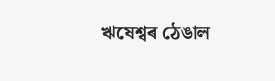ঋষেশ্বৰ ঠেঙাল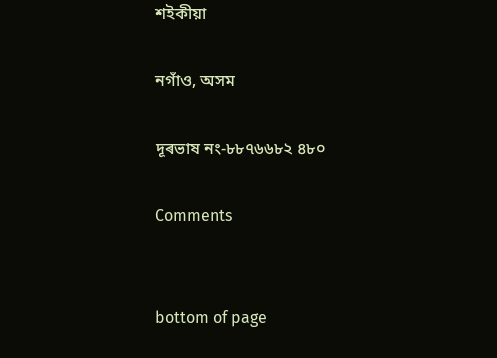শইকীয়া

নগাঁও, অসম

দূৰভাষ নং-৮৮৭৬৬৮২ ৪৮০

Comments


bottom of page